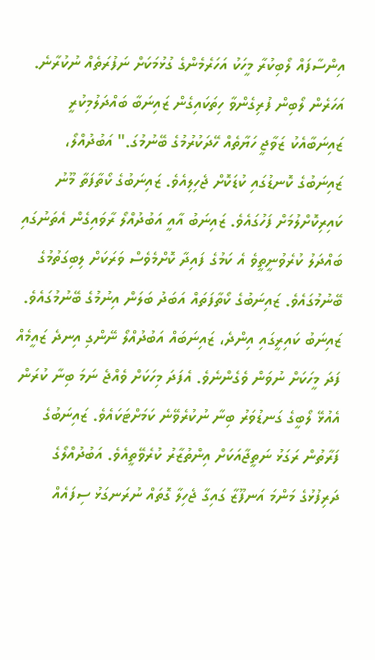އިންސާފައް ލޯބިކުރާ މީހަކު އަހަރެމެންގެ ގުޅުމަކަށް ނަފުރަތެއް ނުކުރާނެ. އަހަރެން ލޯބިން ފުރިގެންވާ ހިތަކައިގެން ޒައިނަބާ ބައްދަލުމިކުރީ ޒައިނަބާއެކު ޒަވާޖީ ހަޔާތެއް ހޭދަކުރުމުގެ ބޭނުމުގަ." އަބުދުއްލޯ، ޒައިނަބުގެ ކޮނޑުގައި ކުޑަކޮށް ޖެހިލިއެވެ. ޒައިނަބުގެ ކޯތާފަތާ މޫނު ކައިރިކޮށްލުމަށް ފަހުގައެވެ. ޒައިނަބު އާއީ އަބުދުއްލޯ ރާވައިގެން އެތަނުގައި ބައްދަލު ކުރެވުނީތީވެ އެ ކަމުގެ ފައިދާ ކޮށްމެވެސް ވަރަކަށް ލިބިގަތުމުގެ ބޭނުމުގައެވެ. ޒައިނަބުގެ ކޯތާފަތައް އަބަދު ބަލަން އިނުމުގެ ބޭނުމުގައެވެ. ޒައިނަބު ކައިރީގައި އިންދެ، ޒައިނަބައް އަބުދުއްލޯ ނޭންގި އިނދެ ޒައީމެއް ފަދަ މީހަކަށް ނުވަން ވެގެންނެވެ. އެފަދަ މިހަކަށް ވެއްޖެ ނަމަ ބިނާ ކުރަން އެއުޅޭ ލޯބީގެ ގަނޑުވަރު ބިނާ ނުކުރެވޭނެ ކަމަށްޓަކައެވެ. ޒައިނަބުގެ ފަރާތުން ރަގަޅު ނަތީޖާއަކަށް އިންތުޒާރު ކުރެވޭތީއެވެ. އަބުދުއްލޯގެ ދަރިފުޅުގެ މަންމަ އަނފޫޒާ ގައިގާ ޖެހިލާ ގޮތައް ނުރަނގަޅު ސިފައެއް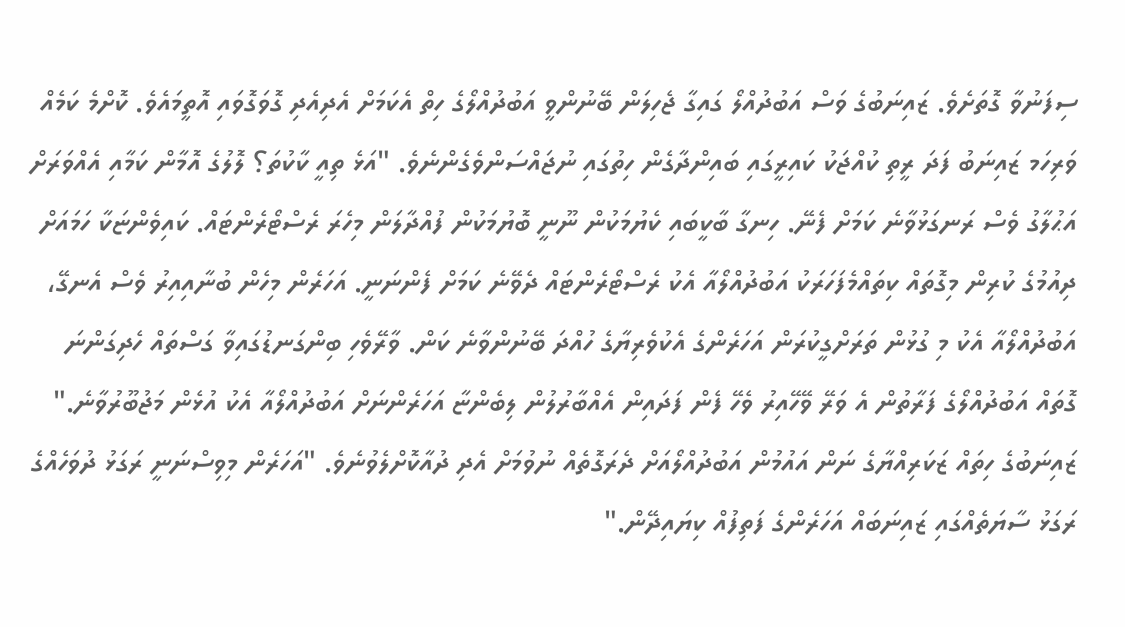ސިފަނުވާ ގޮތަށެވެ. ޒައިނަބުގެ ވަސް އަބުދުއްލޯ ގައިގާ ޖެހިލަން ބޭނުންވީ އަބުދުއްލޯގެ ހިތް އެކަމަށް އެދިއެދި ގޮވަގޮވައި އޮތީމައެވެ. ކޮށްމެ ކަމެއް ވަރިހަމ ޒައިނަބު ފަދަ ރީތި ކުއްޖަކު ކައިރީގައި ބައިންދާގެން ހިތުގައި ނުޖައްސަންވެގެންނެވެ. "އަޅެ ތިއީ ކާކުތަ؟ ލޮލުގެ އޮމާން ކަމާއި އެއްވަރަށް އަޙުލާގު ވެސް ރަނގަޅުވާނެ ކަމަށް ފެނޭ. ހިނގާ ބާކީބައި ކެޔުމަކުން ނޫނީ ބޮޔުމަކުން ފުއްދާލަން މިހެރަ ރެސްޓޯރެންޓައް. ކައިވެންޏަކާ ހަމައަށް ދިއުމުގެ ކުރިން މިގޮތައް ކިތައްމެފަހަރަކު އަބުދުއްލޯއާ އެކު ރެސްޓޯރެންޓައް ދެވޭނެ ކަމަށް ފެންނަނީ. އަހަރެން މިހެން ބުނާއިއިރު ވެސް އެނގޭ، އަބުދުއްލޯއާ އެކު މި ގުޅުން ތަރަށްގީކުރަން އަހަރެންގެ އެކުވެރިޔާގެ ހުއްދަ ބޭނުންވާނެ ކަން. ވާރޭވެހި ބިންގަނޑުގައިވާ ގަސްތައް ހެދިގަންނަ ގޮތައް އަބުދުއްލޯގެ ފަރާތުން އެ ވަރޭ ވޭހޭއިރު ވެހޭ ފެން ފަދައިން އެއްބާރުލުން ލިބެންޏާ އަހަރެންނަށް އަބުދުއްލޯއާ އެކު އުޅެން މަޖުބޫރުވާނެ." ޒައިނަބުގެ ހިތައް ޒަކަރިއްޔާގެ ނަން އައުމުން އަބުދުއްލޯއަށް ދެރަގޮތެއް ނުވުމަށް އެދި ދުއާކޮށްލެވުނެވެ. "އަހަރެން މިވިސްނަނީ ރަގަޅު ދުވަހެއްގެ ރަގަޅު ސާޔަތެއްގައި ޒައިނަބައް އަހަރެންގެ ފަތިފުއް ކިޔައިދޭން."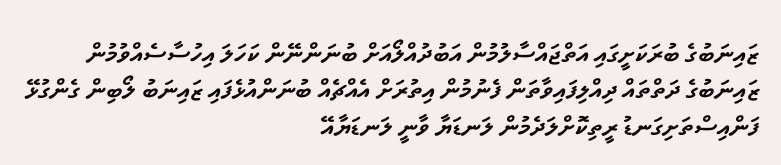ޒައިނަބުގެ ބުރަކަށީގައި އަތްޖައްސާލުމުން އަބުދުއްލޯއަށް ބުނަންނޭން ކަހަލަ އިހުސާސެއްވުމުން ޒައިނަބުގެ ދަތްތައް ދިއްލިފައިވާތަން ފެނުމުން އިތުރަށް އެއްޗެއް ބުނަންއުޅެފައި ޒައިނަބު ލޯބިން ގެންގުޅޭ ފަންއިސްތަށިގަނޑު ރީތިކޮށްލަދެމުން ލަނޑަޔާ ވާނީ ލަނޑަޔާއޭ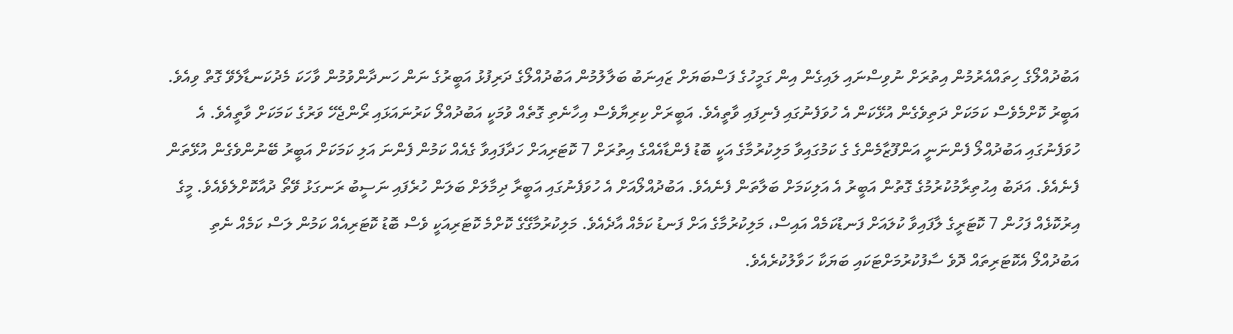އަބުދުއްލޯގެ ހިތައްއެރުމުން އިތުރަށް ނުވިސްނައި ލައިގެން އިން ގަމީހުގެ ފަސްބަޔަށް ޒައިނަބު ބަލާލުމުން އަބުދުއްލޯގެ ދަރިފުޅު އަބީރުގެ ނަން ހަނދާންވުމުން ވާހަކަ މެދުކަނޑާލެވޭ ގޮތް ވިއެވެ. އަބީރު ކޮށްމެވެސް ކަމަކަށް ދަތިވެގެން އުޅޭކަން އެ ހުވަފެނުގައި ފެނިފައި ވާތީއެވެ. އަބީރަށް ކިރިޔާވެސް އިހާނެތި ގޮތެއް ވުމަކީ އަބުދުއްލޯ ކަރުނައަޅައި ރޯންޖެހޭ ވަރުގެ ކަމަކަށް ވާތީއެވެ. އެ ހުވަފެނުގައި އަބުދުއްލޯ ފެންނަނީ އަންފޫޒާމެންގެ ގެ ކަމުގައިވާ މަލިކުރުމާގެ އަކީ ބޮޑު ފެންޑާއެއްގެ އިތުރަށް 7 ކޮޓަރިއަށް ހަދާފައިވާ ގެއެއް ކަމުން ފެންނަ އަލި ކަމަކަށް އަބީރު ބޭނުންވެގެން އުޅޭތަން ފެނެއެވެ. އަދަބު އިޙުތިރާމުކުރުމުގެ ގޮތުން އަބީރު އެ އަލިކަމަށް ބަލާތަން ފެނެއެވެ. އަބުދުއްލޯއަށް އެ ހުވަފެނުގައި އަބީރާ ދިމާލަށް ބަލަން ހުރެފައި ނަސީބު ރަނގަޅު ވޭތޯ ދުއާކޮށްލެވެއެވެ. މީގެ އިރުކޮޅެއް ފަހުން 7 ކޮޓަރީގެ ލާފައިވާ ކުލައަށް ފަނޑުކަމެއް އައިސް، މަލިކުރުމާގެ އަށް ފަނޑު ކަމެއް އާދެއެވެ. މަލިކުރުމާގޭގެ ކޮށްމެ ކޮޓަރިއަކީ ވެސް ބޮޑު ކޮޓަރިއެއް ކަމުން ލަސް ކަމެއް ނެތި އަބުދުއްލޯ އެކޮޓަރިތައް ދޮވެ ސާފުކުރުމަށްޓަކައި ބަޔަކާ ހަވާލުކުރެއެވެ.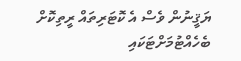ޔަޤީނުން ވެސް އެ ކޮޓަރިތައް ރީތިކޮށް ބެހެއްޓުމަށްޓަކައި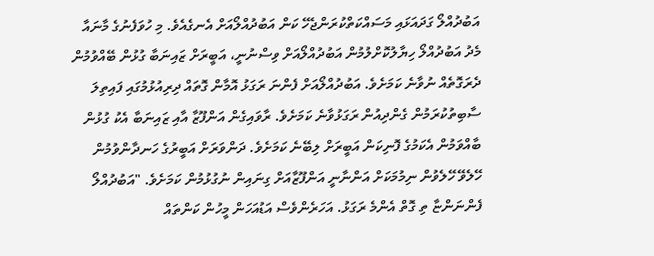އަބުދުއްލޯ ގަދައަޅައި މަސައްކަތްކުރަންޖެހޭ ކަން އަބުދުއްލޯއަށް އެނގެއެވެ. މި ހުވަފެނުގެ މާނައާ މެދު އަބުދުއްލޯ ހިޔާލުކޮށްލުމުން އަބުދުއްލޯއަށް ވިސްނުނީ، އަބީރަށް ޒައިނަބާ ގުޅުން ބޭއްވުމުން ދެރަގޮތެއް ނުވާނެ ކަމަށެވެ. އަބުދުއްލޯއަށް ފެންނަ ރަގަޅު އޮމާން ގޮތައް ދިރިއުޅުމުގައި ފައިތިލަ ސާބިތުކުރަމުން ގެންދިއުން ރަގަޅުވާނެ ކަމަށެވެ. ރާވައިގެން އަންފޫޒާ އާއި ޒައިނަބާ އެކު ގުޅުން ބާއްވަމުން އެކަމުގެ ފޮނިކަން އަބީރަށް ލިބޭނެ ކަމަށެވެ. ދަންވަރަށް އަބީރުގެ ހަނދާންވުމުން ހޭލެވޭ ހޭލެވުން ނިމުމަކަށް އަންނާނީ އަންފޫޒާއަށް ގިނައިން ނުގުޅުމުން ކަމަށެވެ. "އަބުދުއްލޯ ފެންނަންޏާ ތި ގޮތް އެންމެ ރަގަޅު. އަހަރެންވެސް އަޑުއަހަން މީހުން ކަންތައް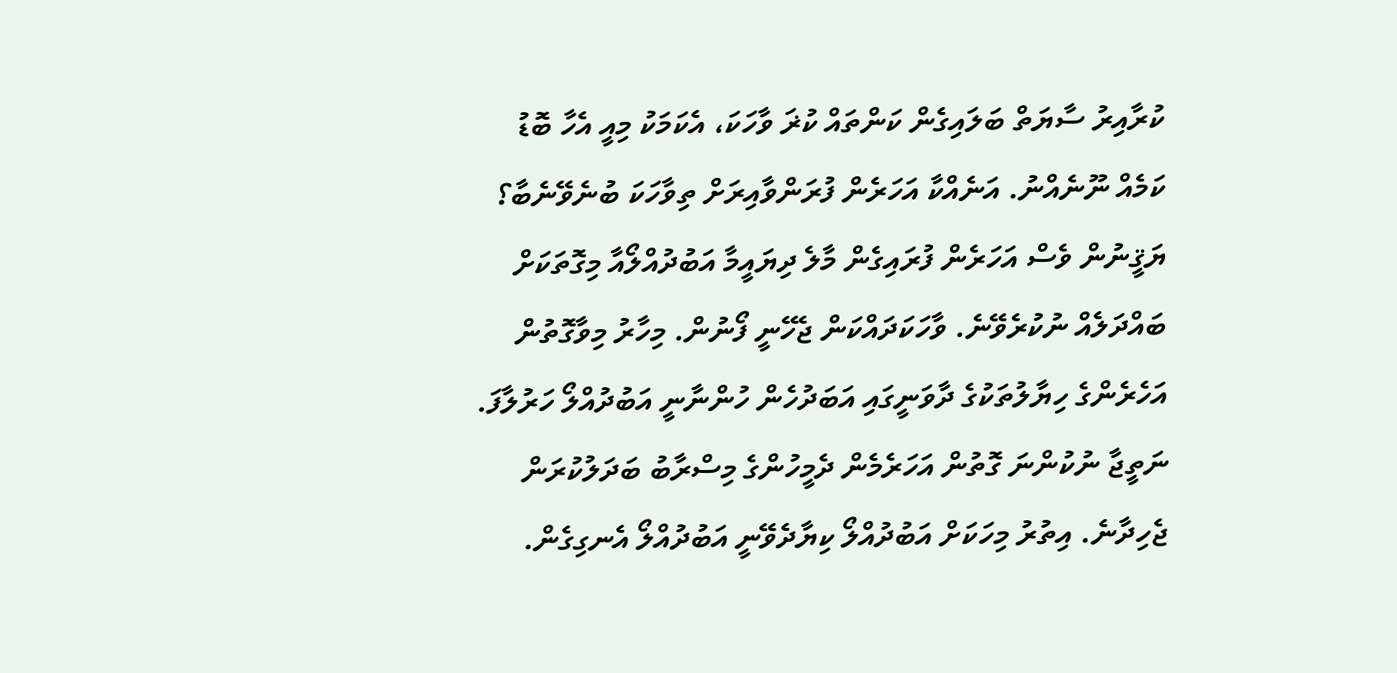ކުރާއިރު ސާޔަތް ބަލައިގެން ކަންތައް ކުޜަ ވާހަކަ، އެކަމަކު މިއީ އެހާ ބޮޑު ކަމެއް ނޫނެއްނު. އަނެއްކާ އަހަރެން ފުރަންވާއިރަށް ތިވާހަކަ ބުނެވޭނެބާ؟ ޔަޤީނުން ވެސް އަހަރެން ފުރައިގެން މާލެ ދިޔައީމާ އަބުދުއްލޯއާ މިގޮތަކަށް ބައްދަލެއް ނުކުރެވޭނެ. ވާހަކަދައްކަން ޖެހޭނީ ފޯނުން. މިހާރު މިވާގޮތުން އަހެރެންގެ ހިޔާލުތަކުގެ ދާވަނީގައި އަބަދުހެން ހުންނާނީ އަބުދުއްލޯ ހަރުލާފަ. ނަތީޖާ ނުކުންނަ ގޮތުން އަހަރެމެން ދެމީހުންގެ މިސްރާބު ބަދަލުކުރަން ޖެހިދާނެ. އިތުރު މިހަކަށް އަބުދުއްލޯ ކިޔާދެވޭނީ އަބުދުއްލޯ އެނގިގެން.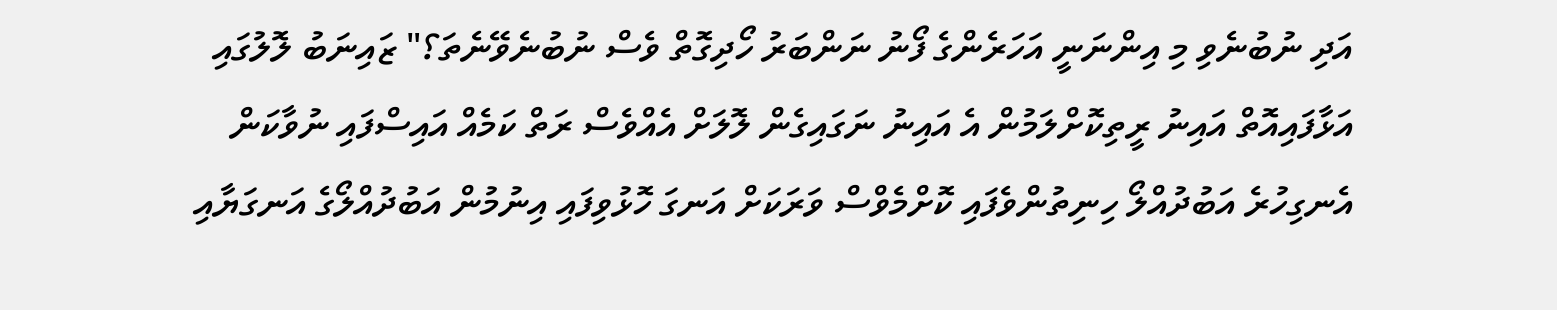އަދި ނުބުނެވި މި އިންނަނީ އަހަރެންގެ ފޯނު ނަންބަރު ހޯދިގޮތް ވެސް ނުބުނެވޭނެތަ؟" ޒައިނަބު ލޮލުގައި އަޅާފައިއޮތް އައިނު ރީތިކޮށްލަމުން އެ އައިނު ނަގައިގެން ލޮލަށް އެއްވެސް ރަތް ކަމެއް އައިސްފައި ނުވާކަން އެނގިހުރެ އަބުދުއްލޯ ހިނިތުންވެފައި ކޮށްމެވްސް ވަރަކަށް އަނގަ ހޮޅުވިފައި އިނުމުން އަބުދުއްލޯގެ އަނގަޔާއި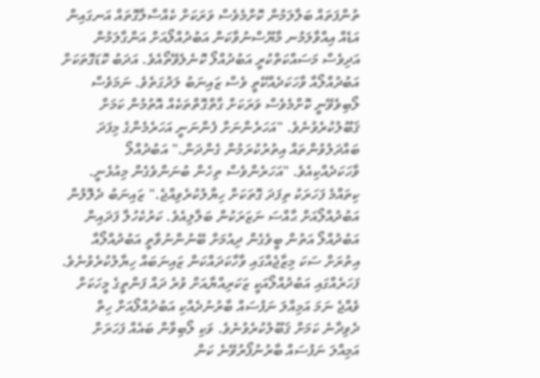ތުންފަތައް ބަލާލަމުން ކޮށްމެވެސް ވަރަކަށް ކެއްސާލާގޮތައް އަނގައިން އަޑެއް އިއްވާލަމުނ މާޔޫސްނުވާކަން އަބުދުއްލޯއަށް އަންގާލަމުން އަދިވެސް މަސައްކަތްކުރީ އަބުދުއްލޯ ކޮނެލެވޭތޯއެވެ. އަދަބު ކޮޑަގޮތަކަށް އަބުދުއްލޯއާ ވާހަކަދެއްކޭތީ ވެސް ޒައިނަބު ލަދުގަތެވެ. ނަމަވެސް ލޯބިވެވޭނީ ކޮށްމެވެސް ވަރަކަށް ގާތްގޮތްތަކެއް އޮތުމުން ކަމަށް ޤަބޫލުކުރެވުނެވެ. "އަހަރެންނަށް ފެންނަނީ އަހަރެމެންގެ މިފަދަ ބައްދަލުވުންތައް އިތުރުކުރަމުން ގެންދަން." އަބުދުއްލޯ ވާހަކަދެއްކިއެވެ. "އަހަރެންވެސް ތިހެން ބުނަންވެގެން މިއުޅެނީ. ކިތައްމެ ފަހަރަކު ތިފަދަ ގޮތަކަށް ހިޔާލުކުރެވިއްޖެ." ޒައިނަބު ދެލޮލުން އަބުދުއްލޯއަށް ޙާއްސަ ނަޒަރަކުން ބަލާލިއެވެ. ކަރުކެހުލާ ފަދައިން އަބުދުއްލޯ އަތުން ބީވެގެން ދިއުމަށް ބޭނުންނުވާތީ އަބުދުއްލޯއާ އިތުރަށް ސަކަ މިޒާޖެއްގައި ވާހާކަދައްކަން ޒައިނަބައް ހިޔާލުކުރެވުނެވެ. ފަހަރެއްގައި އަބުދުއްލޯއަކީ ޒަކަރިއްޔާއަށް ވުރެ ދައް ފަންތީގެ މީހަކަށް ވެއްޖެ ނަމަ އަމިއްލަ ނަފުސައް ބާރުނުދެއްކި އަބުދުއްލޯއަށް ހިތް ދެވިދާނެ ކަމަށް ޤަބޫލުކުރެވުނެވެ. ވަކި ލޯބިވާން ބައެއް ފަހަރަށް އަމިއްލަ ނަފުސައް ބާރުނުފޯރުވޭނެ ކަން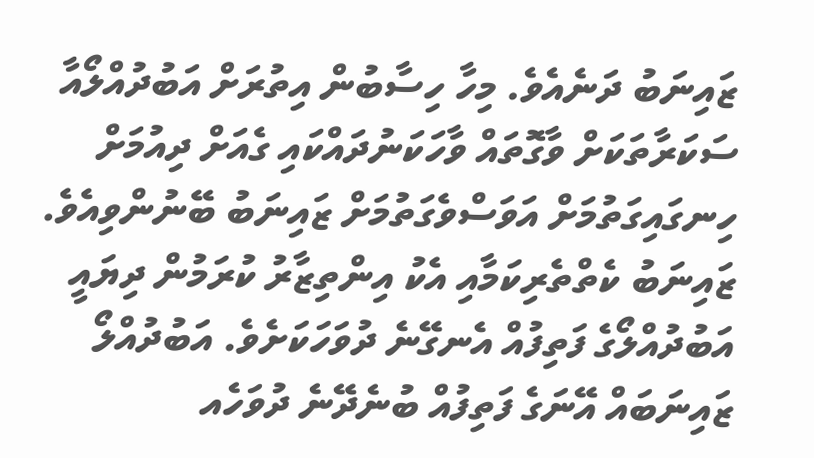ޒައިނަބު ދަނެއެވެ. މިހާ ހިސާބުން އިތުރަށް އަބުދުއްލޯއާ ސަކަރާތަކަށް ވާގޮތައް ވާހަކަނުދައްކައި ގެއަށް ދިއުމަށް ހިނގައިގަތުމަށް އަވަސްވެގަތުމަށް ޒައިނަބު ބޭނުންވިއެވެ. ޒައިނަބު ކެތްތެރިކަމާއި އެކު އިންތިޒާރު ކުރަމުން ދިޔައީ އަބުދުއްލޯގެ ފަތިފުއް އެނގޭނެ ދުވަހަކަށެވެ. އަބުދުއްލޯ ޒައިނަބައް އޭނަގެ ފަތިފުއް ބުނެދޭނެ ދުވަހެއ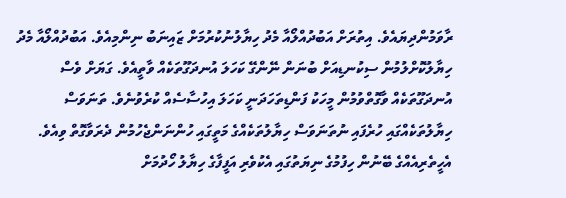ރާވަމުންދިޔައެވެ. އިތުރަށް އަބުދުއްލޯއާ މެދު ހިޔާލުނުކުރުމަށް ޒައިނަބު ނިންމިއެވެ. އަބުދުއްލޯއާ މެދު ހިޔާލުކޮށްލުމުން ސިކުނޑިއަށް ބުނަން ނޭންގޭ ކަހަލަ އުނދަގޫތަކެއް ވާތީއެވެ. ގަޔަށް ވެސް އުނދަގޫތަކެއް ވާގޮތްވުމުން މީހަކު ފަންޑިތަހަދަނީ ކަހަލަ އިހުސާސެއް ކުރެވުނެވެ. ތަނަވަސް ހިޔާލުތަކެއްގައި ހުރެފައި ނުތަނަވަސް ހިޔާލުތަކެއްގެ މަތީގައި ހުންނަންޖެހުމުން ދެރަވާގޮތް ވިއެވެ. އެހީތެރިއެއްގެ ބޭނުން ހިފުމުގެ ނިޔަތުގައި އެކުވެރި އަފީފާގެ ހިޔާލު ހޯދުމަށް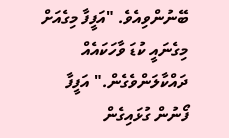ބޭނުންވިއެވެ. "އަފީފާ މިގެއަށް މިގެނައީ ކުޑަ ވާހަކައެއް ދައްކާލަންވެގެން." އަފީފާ ފޯނުން ގުޅައިގެން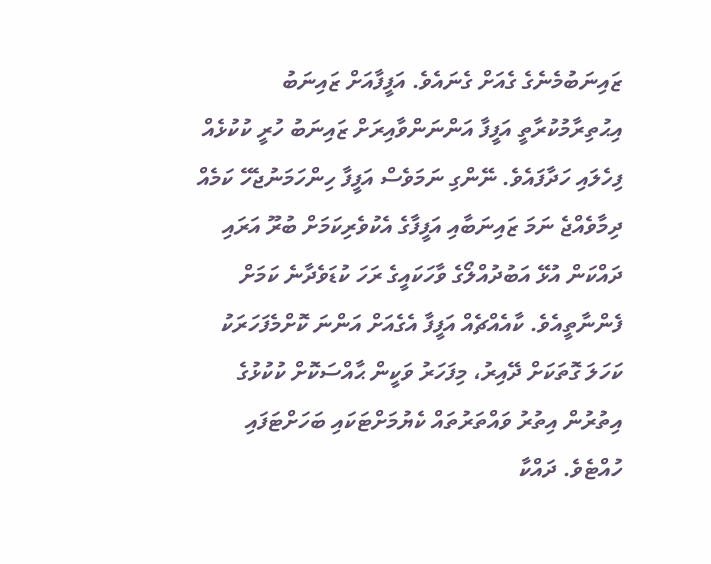ޒައިނަބުމެނެގެ ގެއަށް ގެނައެވެ. އަފީފާއަށް ޒައިނަބު އިޙުތިރާމުކުރާތީ އަފީފާ އަންނަންވާއިރަށް ޒައިނަބު ހުރީ ކުކުޅެއް ފިހެލައި ހަދާފައެވެ. ނޭންގި ނަމަވެސް އަފީފާ ހިންހަމަނުޖެހޭ ކަމެއް ދިމާވެއްޖެ ނަމަ ޒައިނަބާއި އަފީފާގެ އެކުވެރިކަމަށް ބުރޫ އަރައި ދައްކަން އުޅޭ އަބުދުއްލޯގެ ވާހަކައީގެ ރަހަ ކުޑަވެދާނެ ކަމަށް ފެންނާތީއެވެ. ކާއެއްޗެއް އަފީފާ އެގެއަށް އަންނަ ކޮށްމެފަހަރަކު ކަހަލަ ގޮތަކަށް ދޭއިރު، މިފަހަރު ވަކީން ޙާއްސަކޮށް ކުކުޅުގެ އިތުރުން އިތުރު ވައްތަރުތައް ކެޔުމަށްޓަކައި ބަހަށްޓަފައި ހުއްޓެވެ. ދައްކާ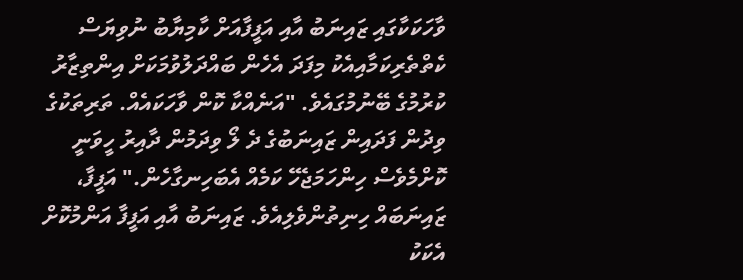ވާހަކަކާގައި ޒައިނަބު އާއި އަފީފާއަށް ކާމިޔާބު ނުވިޔަސް ކެތްތެރިކަމާއިއެކު މިފަދަ އެހެން ބައްދަލުވުމަކަށް އިންތިޒާރު ކުރުމުގެ ބޭނުމުގައެވެ. "އަނެއްކާ ކޮން ވާހަކައެއް. ތަރިތަކުގެ ވިދުން ފަދައިން ޒައިނަބުގެ ދެ ލޯ ވިދަމުން ދާއިރު ހީވަނީ ކޮށްމެވެސް ހިންހަމަޖެހޭ ކަމެއް އެބަހިނގާހެން." އަފީފާ، ޒައިނަބައް ހިނިތުންވެލިއެވެ. ޒައިނަބު އާއި އަފީފާ އަންމުކޮށް އެކަކު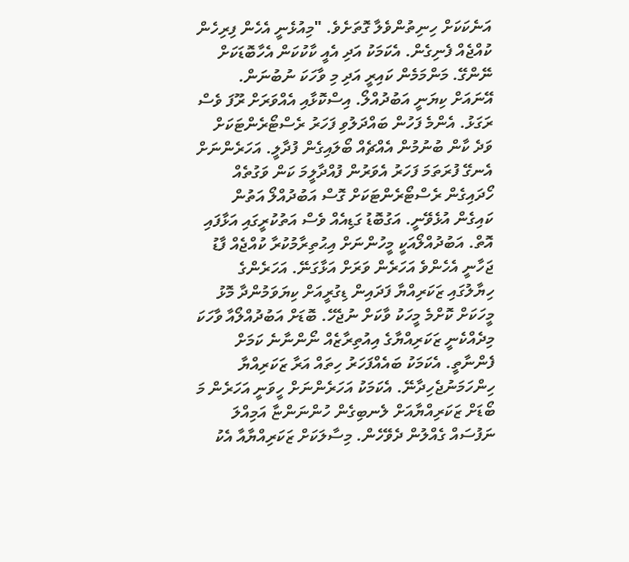އަނެކަކަށް ހިނިތުންވެލާ ގޮތަށެވެ. "މިއުޅެނީ އެހެން ފިރިހެން ކުއްޖެއް ފެނިގެން. އެކަމަކު އަދި އެއީ ކާކުކަން އެހާބޮޑަކަށް ނޭންގޭ. މަންމަމެން ކައިރީ އަދި މި ވާހަކަ ނުބުނަން. އޭނައަށް ކިޔަނީ އަބުދުއްލޯ. އިސްކޮޅާއި އެއްވަރަށް ރޫފަ ވެސް ރަގަޅު. އެންމެ ފަހުން ބައްދަލުވި ފަހަރު ރެސްޓޯރެންޓަކަށް ވަދެ ކާން ބުނުމުން އެއްޗެއް ބޯލައިގެން ފުދާލީ. އަހަރެންނަށް އެނގޭ ފުރަތަމަ ފަހަރު އެވަރުން ފުއްދާލީމަ ކަން ވަގުތެއް ހޯދައިގެން ރެސްޓޯރެންޓަކަށް ގޮސް އަބުދުއްލޯ އަތުން ކައިގެން އުޅެވޭނީ. އަގުބޮޑު ގަޑިއެއް ވެސް އަތުކުރީގައި އަޅާފައި އޮތް. އަބުދުއްލޯއަކީ މީހުންނަށް އިޙުތިރާމުކުރާ ކުއްޖެއް ފާޑު ޖަހާނީ އެހެންވެ އަހަރެން ވަރަށް އަޅާގަނޭ. އަހަރެންގެ ހިޔާލުގައި ޒަކަރިއްޔާ ފަދައިން ޑިގުރީއަށް ކިޔަވަމުންދާ މޮޅު މީހަކަށް ކޮށްމެ މީހަކު ވާކަށް ނުޖެހޭ. ބޮޑަށް އަބުދުއްލޯއާ ވާހަކަ މިދެއްކެނީ ޒަކަރިއްޔާގެ އިއުތިރާޒެއް ނޯންނާނެ ކަމަށް ފެންނާތީ. އެކަމަކު ބައެއްފަހަރު ހިތައް އަރާ ޒަކަރިއްޔާ ހިންހަމަނުޖެހިދާނޭ. އެކަމަކު އަހަރެންނަށް ހީވަނީ އަހަރެން މަ ބޯޑަށް ޒަކަރިއްޔާއަށް ލެނބިގެން ހުންނަންޏާ އަމިއްލަ ނަފުސައް ގެއްލުން ދެވޭހެން. މިސާލަކަށް ޒަކަރިއްޔާއާ އެކު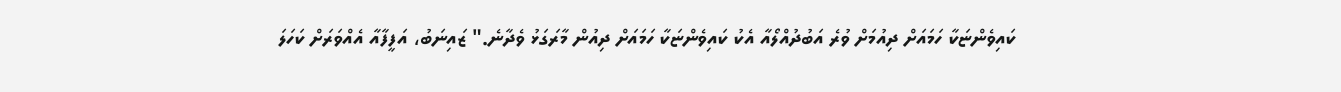ކައިވެންޏަކާ ހަމައަށް ދިއުމަށް ވުރެ އަބުދުއްލޯއާ އެކު ކައިވެންޏަކާ ހަމައަށް ދިއުން މާރަގަޅު ވެދާނެ." ޒައިނަބު، އަފީފާއާ އެއްވަރަށް ކަހަލަ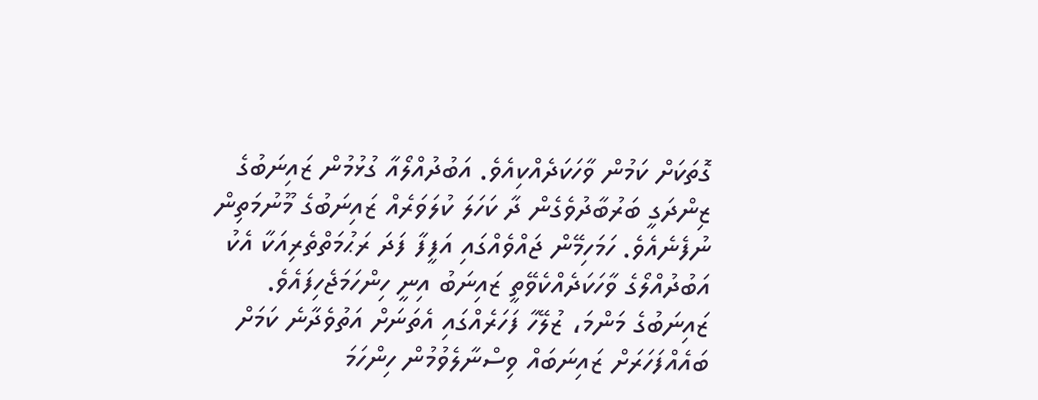ގޮތަކަށް ކަމުން ވާހަކަދެއްކިއެވެ. އަބުދުއްލޯއާ ގުޅުމުން ޒައިނަބުގެ ޒިންދަގީ ބަރުބާދުވެގެން ދާ ކަހަލަ ކުލަވަރެއް ޒައިނަބުގެ މޫނުމަތިން ނުފެނެއެވެ. ހަމަހިމޭން ޖައްވެއްގައި އަފީފާ ފަދަ ރަޙުމަތްތެރިއަކާ އެކު އަބުދުއްލޯގެ ވާހަކަދެއްކެވޭތީ ޒައިނަބު އިނީ ހިންހަމަޖެހިފައެވެ. ޒައިނަބުގެ މަންމަ، ޒުލޭހާ ފަހަރެއްގައި އެތަނަށް އަތުވެދާނެ ކަމަށް ބައެއްފަހަރަށް ޒައިނަބައް ވިސްނާލެވުމުން ހިންހަމަ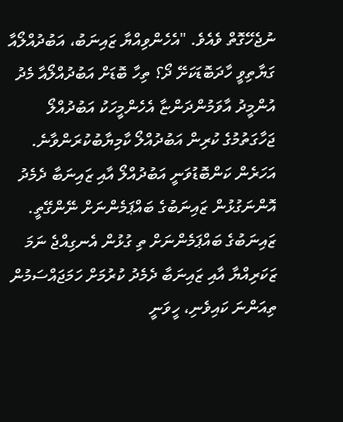ނުޖެހޭގޮތް ވެއެވެ. "އެހެންވިއްޔާ ޒައިނަބު، އަބުދުއްލޯއާ ގަޔާތިވީ ހާދަބޮޑަކަށޭ ދޯ؟ ތިހާ ބޮޑަށް އަބުދުއްލޯއާ މެދު އުންމީދު އާވަމުންދަންޏާ އެހެންމީހަކު އަބުދުއްލޯ ޖަހާގަތުމުގެ ކުރިން އަބުދުއްލޯ ކާމިޔާބުކުރަންވާނެ. އަހަރެން ކަންބޮޑުވަނީ އަބުދުއްލޯ އާއި ޒައިނަބާ ދެމެދު އޮންނަގުޅުން ޒައިނަބުގެ ބައްޕަމެންނަށް ނޭންގޭތީ. ޒައިނަބުގެ ބައްޕަމެންނަށް ތި ގުޅުން އެނގިއްޖެ ނަމަ ޒަކަރިއްޔާ އާއި ޒައިނަބާ ދެމެދު ކުރުމަށް ހަމަޖައްސަމުން ތިއަންނަ ކައިވެނި، ހީވަނީ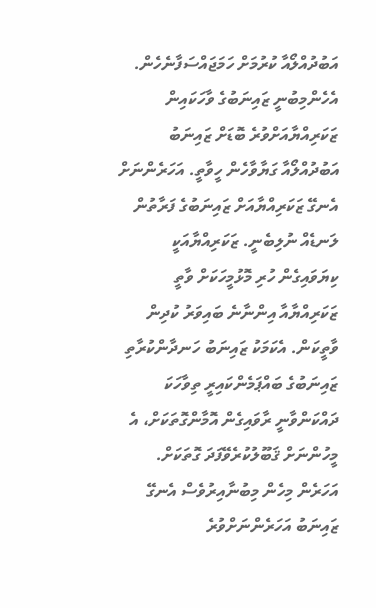އަބުދުއްލޯއާ ކުރުމަށް ހަމަޖައްސަފާނެހެން. އެހެންމިބުނީ ޒައިނަބުގެ ވާހަކައިން ޒަކަރިއްޔާއަށްވުރެ ބޮޑަށް ޒައިނަބު އަބުދުއްލޯއާ ގަޔާވާހެން ހީވާތީ. އަހަރެންނަށް އެނގޭ ޒަކަރިއްޔާއަށް ޒައިނަބުގެ ފަރާތުން ލަނޑެއް ނުލިބެނީ. ޒަކަރިއްޔާއަކީ ކިޔަވައިގެން ހުރި މޮޅުމީހަކަށް ވާތީ ޒަކަރިއްޔާއާ އިންނާނެ ބައިވަރު ކުދިން ވާތީކަން. އެކަމަކު ޒައިނަބު ހަނދާންކުރާތި ޒައިނަބުގެ ބައްޕަމެންކައިރީ ތިވާހަކަ ދައްކަންވާނީ ރާވައިގެން އޮމާންގޮތަކަށް، އެ މީހުންނަށް ޤަބޫލުކުރެވޭފަދަ ގޮތަކަށް. އަހަރެން މިހެން މިބުނާއިރުވެސް އެނގޭ ޒައިނަބު އަހަރެންނަށްވުރެ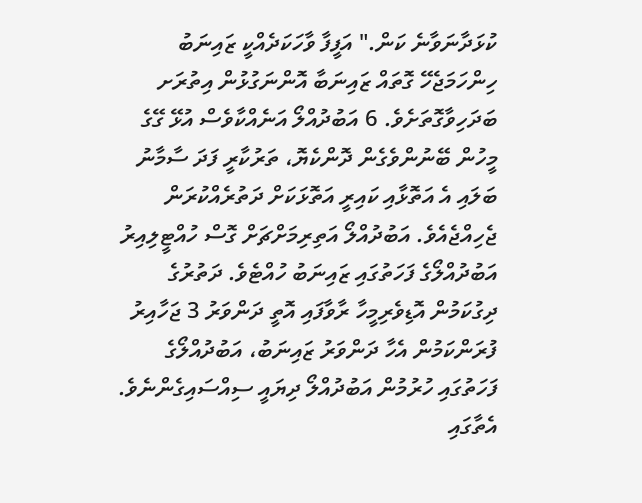ކުޅަދާނަވާނެ ކަން." އަފީފާ ވާހަކަދެއްކީ ޒައިނަބު ހިންހަމަޖެހޭ ގޮތައް ޒައިނަބާ އޮންނަގުޅުން އިތުރަށ ބަދަހިވާގޮތަށެވެ. 6 އަބުދުއްލޯ އަނެއްކާވެސް އުޅޭ ގޭގެ މީހުން ބޭނުންވެގެން ދޮންކެޔޮ، ތަރުކާރީ ފަދަ ސާމާނު ބަލައި އެ އަތޮޅާއި ކައިރީ އަތޮޅަކަށް ދަތުރެއްކުރަން ޖެހިއްޖެއެވެ. އަބުދުއްލޯ އަތިރިމަށްޗަށް ގޮސް ހުއްޓީލިއިރު އަބުދުއްލޯގެ ފަހަތުގައި ޒައިނަބު ހުއްޓެވެ. ދަތުރުގެ ދިގުކަމުން އޮޑިވެރިމީހާ ރާވާފައި އޮތީ ދަންވަރު 3 ޖަހާއިރު ފުރަންކަމުން އެހާ ދަންވަރު ޒައިނަބު، އަބުދުއްލޯގެ ފަހަތުގައި ހުރުމުން އަބުދުއްލޯ ދިޔައީ ސިއްސައިގެންނެވެ. އެތާގައި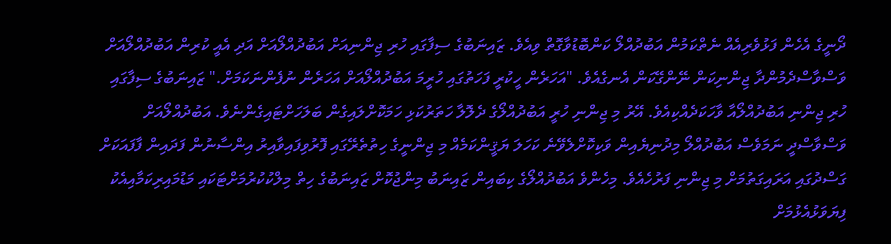ދޯނީގެ އެހެން ފަޅުވެރިއެއް ނެތްކަމުން އަބުދުއްލޯ ކަންބޮޑުވާގޮތް ވިއެވެ. ޒައިނަބުގެ ސިފާގައި ހުރި ޖިންނިއަށް އަބުދުއްލޯއަށް އަދި އެއީ ކުރިން އަބުދުއްލޯއަށް ވަސްވާސްދެމުންދާ ޖިންނިކަން ނޭންގޭކަން އެނގެއެވެ. "އަހަރެން ހީކުރީ ފަހަތުގައި ހުރީމަ އަބުދުއްލޯއަށް އަހަރެން ނުފެންނަކަމަށް." ޒައިނަބުގެ ސިފާގައި ހުރި ޖިންނި އަބުދުއްލޯއާ ވާހަކަދެއްކިއެވެ. އޭރު މި ޖިންނި ހުރީ އަބުދުއްލޯގެ ދެލޮލާ ހަތަރުކަޅި ހަމަކޮށްލައިގެން ބަލަހަށްޓައިގެންނެވެ. އަބުދުއްލޯއަށް ވަސްވާސްދީ ނަމަވެސް އަބުދުއްލޯ މިދުނިޔެއިން ވަކިކޮށްލެވޭނެ ކަހަލަ ޔަޤީންކަމެއް މި ޖިންނީގެ ހިތުތެރޭގައި ފޮރުވިފައިވާއިރު އިންސާނުން ފަދައިން ފާފައަކަށް ގަސްދުގައި އަރައިގަތުމަށް މި ޖިންނި ފަރުހެއެވެ. މިހެންވެ އަބުދުއްލޯގެ ކިބައިން ޒައިނަބު މިންޖުކޮށް ޒައިނަބުގެ ހިތް މިލްކުކުރުމަށްޓަކައި މަޑުމައިރިކަމާއިއެކު ފިޔަވަޅުއެޅުމަށް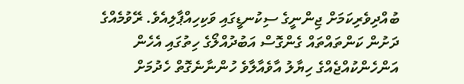ބުއްދިވެރިކަމަށް ޖިންނީގެ ސިކުނޑީގައި ވަކިހިއްޕާލިއެވެ. ރޭވުމެއްގެ ދަށުން ކަންތައްތައް ގެންގޮސް އަބުދުއްލޯގެ ހިތުގައި އެހެން އަންހެންކުއްޖެއްގެ ހިޔާލު އާވެއާލާވެ ހުންނާނެގޮތް ހެދުމަށް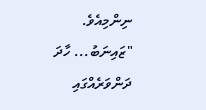ނިންމިއެވެ. "ޒައިނަބު... ހާދަ ދަންވަރެއްގައި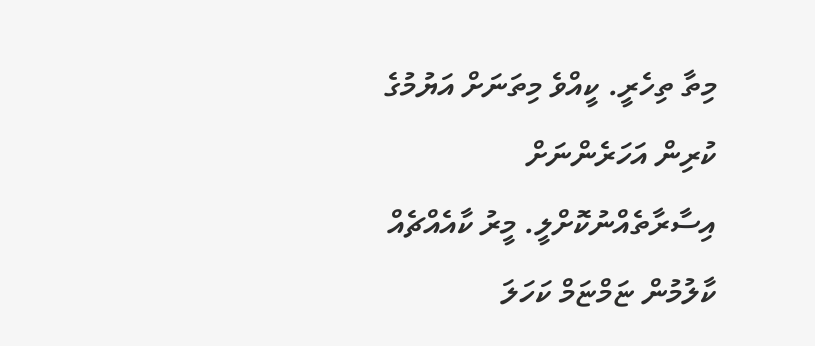މިތާ ތިހެރީ. ކީއްވެ މިތަނަށް އަޔުމުގެ ކުރިން އަހަރެންނަށް އިސާރާތެއްނުކޮށްލީ. މީރު ކާއެއްޗެއް ކާލުމުން ޏަމްޏަމް ކަހަލަ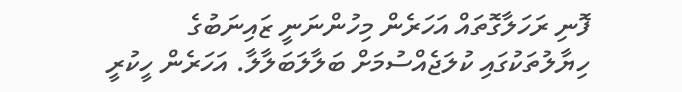ފޮނި ރަހަލާގޮތައް އަހަރެން މިހުންނަނީ ޒައިނަބުގެ ހިޔާލުތަކުގައި ކުލަޖެއްސުމަށް ބަލާލަބަލާލާ. އަހަރެން ހީކުރީ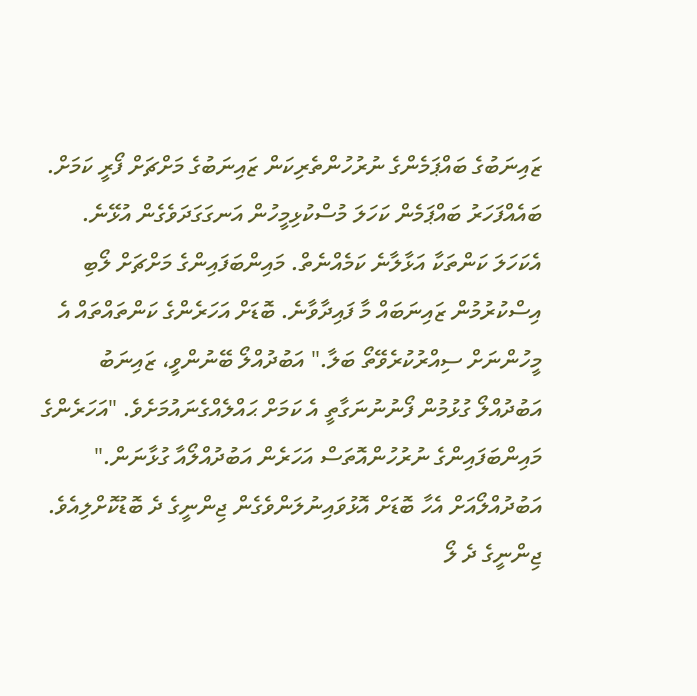ޒައިނަބުގެ ބައްޕަމެންގެ ނުރުހުންތެރިކަން ޒައިނަބުގެ މަށްޗަށް ފޯރީ ކަމަށް. ބައެއްފަހަރު ބައްޕަމެން ކަހަލަ މުސްކުޅިމީހުން އަނގަގަދަވެގެން އުޅޭނެ. އެކަހަލަ ކަންތަކާ އަޅާލާނެ ކަމެއްނެތް. މައިންބަފައިންގެ މަށްޗަށް ލޯބި އިސްކުރުމުން ޒައިނަބައް މާ ފައިދާވާނެ. ބޮޑަށް އަހަރެންގެ ކަންތައްތައް އެ މީހުންނަށް ސިއްރުކުރެވޭތޯ ބަލާ." އަބުދުއްލޯ ބޭނުންވީ، ޒައިނަބު އަބުދުއްލޯ ގުޅުމުން ފޯނުނުނަގާތީ އެ ކަމަށް ޙައްލެއްގެނައުމަށެވެ. "އަހަރެންގެ މައިންބަފައިންގެ ނުރުހުންއޮތަސް އަހަރެން އަބުދުއްލޯއާ ގުޅާނަން." އަބުދުއްލޯއަށް އެހާ ބޮޑަށް އޮޅުވައިނުލަންވެގެން ޖިންނީގެ ދެ ބޮޑުކޮށްލިއެވެ. ޖިންނީގެ ދެ ލޯ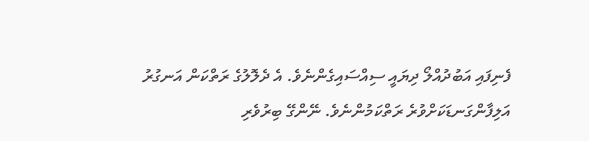ފެނިފައި އަބުދުއްލޯ ދިޔައީ ސިއްސައިގެންނެވެ. އެ ދެލޮލުގެ ރަތްކަން އަނގުރު އަލިފާންގަނޑަކަށްވުރެ ރަތްކަމުންނެވެ. ނޭންގޭ ބިރުވެރި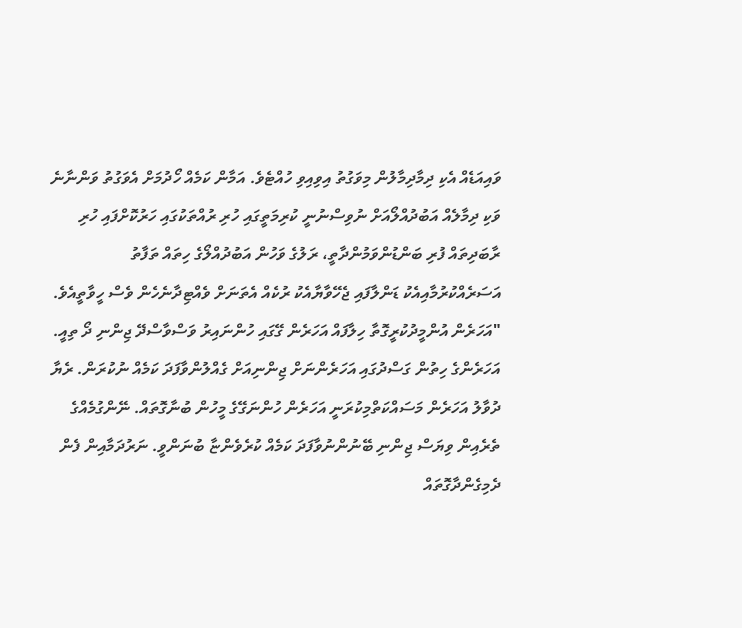ވައިއަޑެއް އެކި ދިމާދިމާލުން މިވަގުތު އިވިއިވި ހުއްޓެވެ. އަމާން ކަމެއް ހޯދުމަށް އެވަގުތު ވަންނާނެ ވަކި ދިމާލެއް އަބުދުއްލޯއަށް ނުވިސްނުނީ ކުރިމަތީގައި ހުރި ރުއްތަކުގައި ހަރުކޮށްފައި ހުރި ރާބަދިތައް ފުރި ބަންޑުންވަމުންދާތީ، ރަލުގެ ވަހުން އަބުދުއްލޯގެ ހިތައް ތަފާތު އަސަރެއްކުރުމާއިއެކު ޑަންލާފައި ޖެހޭވާޔާއެކު ރުކެއް އެތަނަށް ވެއްޓިދާނެހެން ވެސް ހީވާތީއެވެ. "އަހަރެން އުންމީދުކުރީގޮތާ ހިލާފައް އަހަރެން ގޭގައި ހުންނައިރު ވަސްވާސްދޭ ޖިންނި ދޯ ތިއީ. އަހަރެންގެ ހިތުން ގަސްދުގައި އަހަރެންނަށް ޖިންނިއަށް ގެއްލުންވާފަދަ ކަމެއް ނުކުރަން. ރެޔާ ދުވާލު އަހަރެން މަސައްކަތްމިކުރަނީ އަހަރެން ހުންނަގޭގެ މީހުން ބުނާގޮތައް. ނޭންގުމެއްގެ ތެރެއިން ވިޔަސް ޖިންނި ބޭނުންނުވާފަދަ ކަމެއް ކުރެވެންޏާ ބުނަންވީ. ނަރުދަމާއިން ފެން ދެމިގެންދާގޮތައް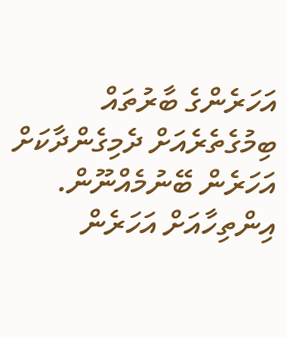އަހަރެންގެ ބާރުތައް ބިމުގެތެރެއަށް ދެމިގެންދާކަށް އަހަރެން ބޭނުމެއްނޫން. އިންތިހާއަށް އަހަރެން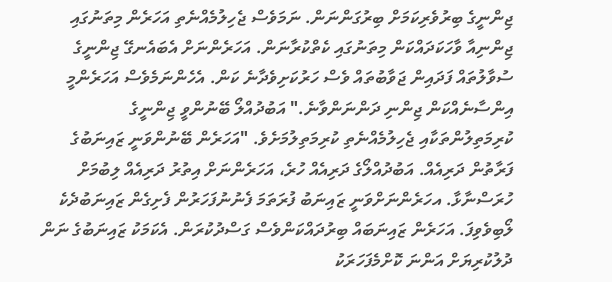ޖިންނީގެ ބިރުވެރިކަމަށް ބިރުގަންނަން. ނަމަވެސް ޖެހިލުމެއްނެތި އަހަރެން މިތަނުގައި ޖިންނިއާ ވާހަކަދައްކަން މިތަނުގައި ކެތްކުރާނަން. އަހަރެންނަށް އެބައެނގޭ ޖިންނީގެ ސުވާލުތައް ފަދައިން ޖަވާބުތައް ވެސް ހަރުކަށިވެދާނެ ކަން. އެހެންނަމެވެސް އަހަރެންމީ އިންސާނެއްކަން ޖިންނި ދަންނަންވާނެ." އަބުދުއްލޯ ބޭނުންވީ ޖިންނީގެ ކުރިމަތިލުންތަކާއި ޖެހިލުމެއްނެތި ކުރިމަތިލުމަށެވެ. "އަހަރެން ބޭނުންވަނީ ޒައިނަބުގެ ފަރާތުން ދަރިއެއް. އަބުދުއްލޯގެ ދަރިއެއް ހުރެ، އަހަރެންނަށް އިތުރު ދަރިއެއް ލިބުމަށް ހުރަސްނާޅާ. އހަރެންނަށްވަނީ ޒައިނަބު ފުރަތަމަ ފެނުނުފަހަރުން ފެށިގެން ޒައިނަބުދެކެ ލޯބިވެވިފަ. އަހަރެން ޒައިނަބައް ބިރުދައްކަންވެސް ގަސްދުކުރަން. އެކަމަކު ޒައިނަބުގެ ނަން ދުލުކުރިޔަށް އަންނަ ކޮށްމެފަހަރަކު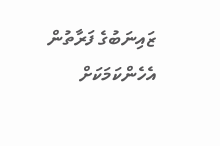ޒައިނަބުގެ ފަރާތުން އެހެންކަމަކަށް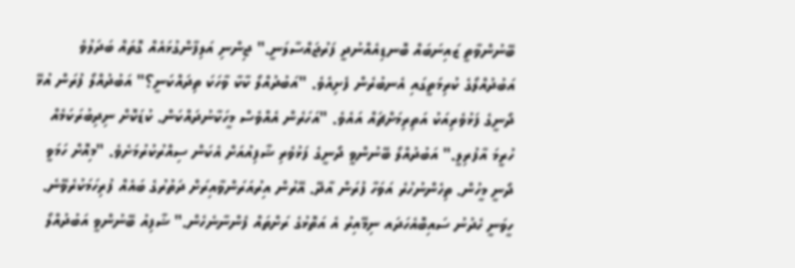ބޭނުންވާތީ ޒައިނަބައް ބޮނޑިއެއްނުދީ ފަރުޖައްސާލަނީ." ޖިންނި އަލިފާންގުޅައެއް ގޮތައް ބަދަލުވެ އަބުދުއްލޯގެ ކުރިމަތީގައި އެނބުރެން ފެށިއެވެ. "އަބުދުއްލޯ ކާކާ ވާހަކަ ތިދައްކަނީ؟" އަބުދުއްލޯ ފުރަން އުޅޭ ދޯނީގެ ފަޅުވެރިއަކު އަތިރިމަށްޗައް އައެވެ. "އަހަރެން އެއްވެސް މީހަކާނުދައްކަން. ކުޑަކޮށް ނިދިބުރަކަމެއް ހުރީމަ އާފުރިލީ." އަބުދުއްލޯ ބޭނުންވީ ދޯނީގެ ފަޅުވެރި ޝާފިއުއަށް އެކަން ސިއްރުކުރުމަށެވެ. "މިއޮށް ހަމަވީ ދޯނީ މީހުން. ތިހެންނުހުރެ އަވަހާ ފުރަން އާދޭ. އޭރުން އިރުއަރަންވާއިރަށް ދަތުރުގެ ބައެއް ފުރިހަމަކުރެވޭނެ. ހީވަނީ ހެދުނު ސައިބޮއެހަދައ ނިމޭއިރު އެ އަތޮޅުގެ ރަށްތައް ފެންނާނެހެން." ޝާފިއު ބޭނުންވީ އަބުދުއްލޯ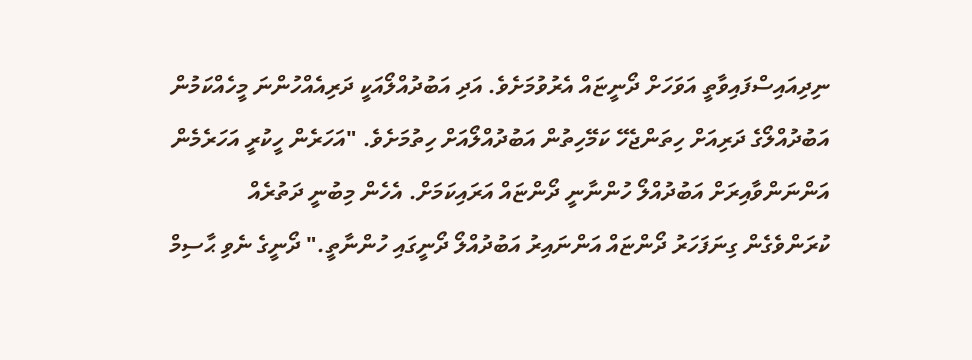ނިދިއައިސްފައިވާތީ އަވަހަށް ދޯނީޏައް އެރުވުމަށެވެ. އަދި އަބުދުއްލޯއަކީ ދަރިއެއްހުންނަ މީހެއްކަމުން އަބުދުއްލޯގެ ދަރިއަށް ހިތަންޖެހޭ ކަމޭހިތުން އަބުދުއްލޯއަށް ހިތުމަށެވެ. "އަހަރެން ހީކުރީ އަހަރެމެން އަންނަންވާއިރަށް އަބުދުއްލޯ ހުންނާނީ ދޯންޏައް އަރައިކަމަށް. އެހެން މިބުނީ ދަތުރެއް ކުރަންވެގެން ގިނަފަހަރު ދޯންޏައް އަންނައިރު އަބުދުއްލޯ ދޯނީގައި ހުންނާތީ." ދޯނީގެ ނެވި ޙާސިމް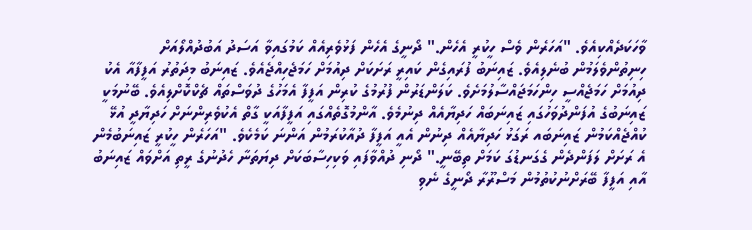ވާހަކަދެއްކިއެވެ. "އަހަރެން ވެސް ހީކުރީ އެހެން." ދޯނީގެ އެހެން ފަޅުވެރިއެއް ކަމުގައިވާ އަސަދު އަބުދުއްލޯއަށް ހިނިތުންވެލަމުން ބުނެލިއެވެ. ޒައިނަބު ފުރައިގެން ކައިރީ ރަށަކަށް ދިއުމަށް ހަމަޖެހިއްޖެއެވެ. ޒައިނަބު މިދަތުރު އަފީފާއާ އެކު ދިއުމަށް ހަމަޖެއްސީ ހިންހަމަޖައްސާލުމަށެވެ. ކަލަންޑަރުން ފުރުމުގެ ކުރިން އަފީފާ އެމަހުގެ ދުވަސްތައް ޗެކްކޮށްލިއެވެ. ބޭނުމަކީ ޒައިނަބުގެ އުފަންދުވަހުގައި ޒައިނަބައް ހަދިޔާއެއް ދިނުމެވެ. އާންމުގޮތެއްގައި އަފީފާއަކީ ގާތް އެކުވެރިންނަށް ހަދިޔާދީ އުޅޭ ކުއްޖެއްކަމުން ޒައިނަބައ ރަގަޅު ހަދިޔާއެއް ދިނުން އެއީ އަފީފާ ދުއާކުރަމުން އަންނަ ކަމެކެވެ. "އަހަރެން ހީކުރީ ޒައިނަބުމެން އެ ރަށަށް ލަފަންދެން ގެގަނޑުގަ ކަމަށް ތިބޭނީ." ދޯނި ދުއްވާފައި ވަކިހިސާބަކަށް ދިޔަތަނާ ހެދުނުގެ ރީތި އަށްވައް ޒައިނަބު އާއި އަފީފާ ބޭރަށްނުކުތުމުން މަސްރޫރާ ދޯނީގެ ނެވި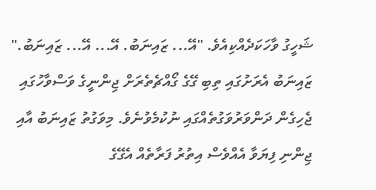ޝަހީގު ވާހަކަދެއްކިއެވެ. "އޭ... ޒައިނަބު. އޭ... އޭ... ޒައިނަބު." ޒައިނަބު އެރަށުގައި ތިބި ގޭގެ ގޯއްޗެތެރަށް ޖިންނީގެ ވަސްވާހުގައި ޖެހިގެން ދަންވަރުވަގުތެއްގައި ނުކުމެވުނެވެ. މިވަގުތު ޒައިނަބު އާއި ޖިންނި ފިޔަވާ އެއްވެސް އިތުރު ފަރާތެއް އެގޭގެ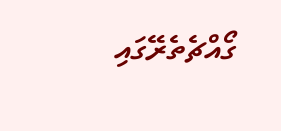ގޯއްޗެތެރޭގައި